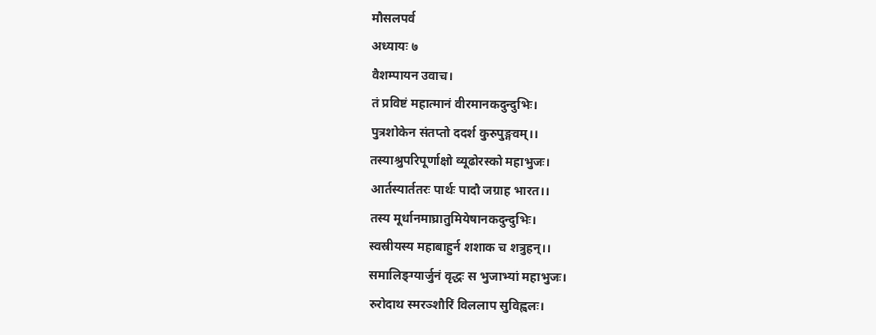मौसलपर्व
अध्यायः ७
वैशम्पायन उवाच।
तं प्रविष्टं महात्मानं वीरमानकदुन्दुभिः।
पुत्रशोकेन संतप्तो ददर्श कुरुपुङ्गवम्।।
तस्याश्रुपरिपूर्णाक्षो व्यूढोरस्को महाभुजः।
आर्तस्यार्ततरः पार्थः पादौ जग्राह भारत।।
तस्य मूर्धानमाघ्रातुमियेषानकदुन्दुभिः।
स्वस्रीयस्य महाबाहुर्न शशाक च शत्रुहन्।।
समालिङ्ग्यार्जुनं वृद्धः स भुजाभ्यां महाभुजः।
रुरोदाथ स्मरञ्शौरिं विललाप सुविह्वलः।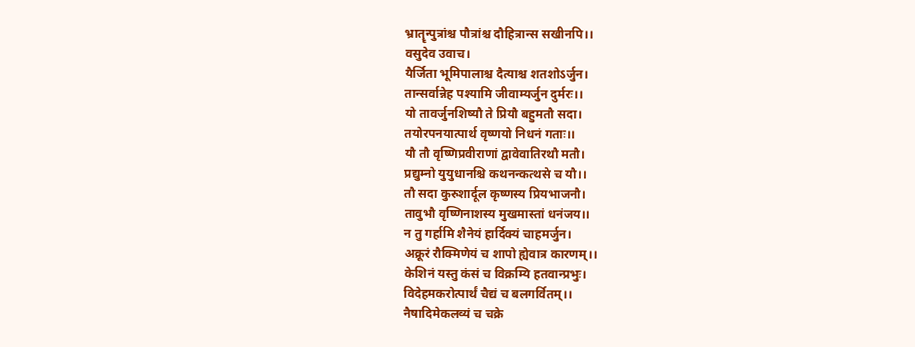भ्रातॄन्पुत्रांश्च पौत्रांश्च दौहित्रान्स सखीनपि।।
वसुदेव उवाच।
यैर्जिता भूमिपालाश्च दैत्याश्च शतशोऽर्जुन।
तान्सर्वान्नेह पश्यामि जीवाम्यर्जुन दुर्मरः।।
यो तावर्जुनशिष्यौ ते प्रियौ बहुमतौ सदा।
तयोरपनयात्पार्थ वृष्णयो निधनं गताः।।
यौ तौ वृष्णिप्रवीराणां द्वावेवातिरथौ मतौ।
प्रद्युम्नो युयुधानश्चि कथनन्कत्थसे च यौ।।
तौ सदा कुरुशार्दूल कृष्णस्य प्रियभाजनौ।
तावुभौ वृष्णिनाशस्य मुखमास्तां धनंजय।।
न तु गर्हामि शैनेयं हार्दिक्यं चाहमर्जुन।
अक्रूरं रौक्मिणेयं च शापो ह्येवात्र कारणम्।।
केशिनं यस्तु कंसं च विक्रम्यि हतवान्प्रभुः।
विदेहमकरोत्पार्थं चैद्यं च बलगर्वितम्।।
नैषादिमेकलव्यं च चक्रे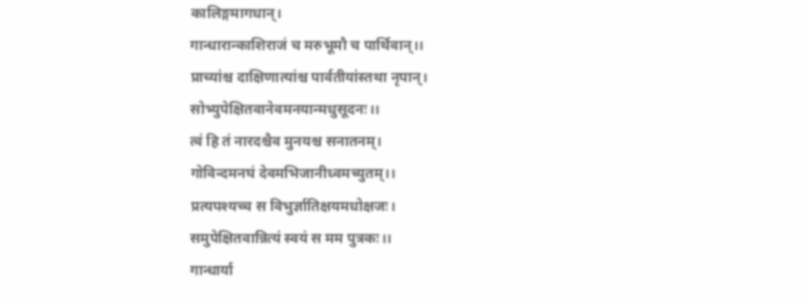कालिङ्गमागधान्।
गान्धारान्काशिराजं च मरुभूमौ च पार्थिवान्।।
प्राच्यांश्च दाक्षिणात्यांश्च पार्वतीयांस्तथा नृपान्।
सोभ्युपेक्षितवानेवमनयान्मधुसूदनः।।
त्वं हि तं नारदश्चैव मुनयश्च सनातनम्।
गोविन्दमनघं देवमभिजानीध्वमच्युतम्।।
प्रत्यपश्यच्च स विभुर्ज्ञातिक्षयमधोक्षजः।
समुपेक्षितवान्नित्यं स्वयं स मम पुत्रकः।।
गान्धार्या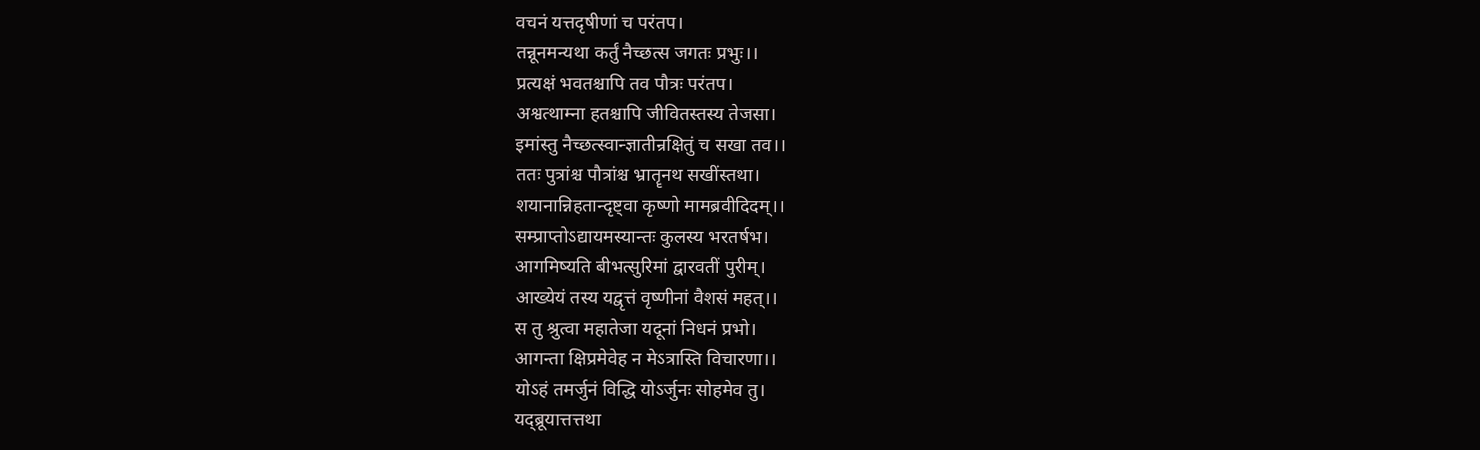वचनं यत्तदृषीणां च परंतप।
तन्नूनमन्यथा कर्तुं नैच्छत्स जगतः प्रभुः।।
प्रत्यक्षं भवतश्चापि तव पौत्रः परंतप।
अश्वत्थाम्ना हतश्चापि जीवितस्तस्य तेजसा।
इमांस्तु नैच्छत्स्वान्ज्ञातीन्रक्षितुं च सखा तव।।
ततः पुत्रांश्च पौत्रांश्च भ्रातॄनथ सखींस्तथा।
शयानान्निहतान्दृष्ट्वा कृष्णो मामब्रवीदिदम्।।
सम्प्राप्तोऽद्यायमस्यान्तः कुलस्य भरतर्षभ।
आगमिष्यति बीभत्सुरिमां द्वारवतीं पुरीम्।
आख्येयं तस्य यद्वृत्तं वृष्णीनां वैशसं महत्।।
स तु श्रुत्वा महातेजा यदूनां निधनं प्रभो।
आगन्ता क्षिप्रमेवेह न मेऽत्रास्ति विचारणा।।
योऽहं तमर्जुनं विद्धि योऽर्जुनः सोहमेव तु।
यद्ब्रूयात्तत्तथा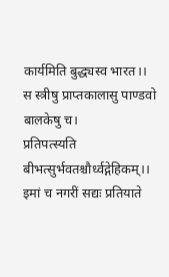कार्यमिति बुद्ध्यस्व भारत।।
स स्त्रीषु प्राप्तकालासु पाण्डवो बालकेषु च।
प्रतिपत्स्यति बीभत्सुर्भवतश्चौर्ध्वद्गेहिकम्।।
इमां च नगरीं सद्यः प्रतियाते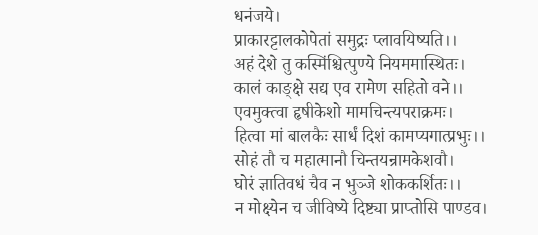धनंजये।
प्राकारट्टालकोपेतां समुद्रः प्लावयिष्यति।।
अहं देशे तु कस्मिंश्चित्पुण्ये नियममास्थितः।
कालं काङ्क्षे सद्य एव रामेण सहितो वने।।
एवमुक्त्वा हृषीकेशो मामचिन्त्यपराक्रमः।
हित्वा मां बालकैः सार्धं दिशं कामप्यगात्प्रभुः।।
सोहं तौ च महात्मानौ चिन्तयन्रामकेशवौ।
घोरं ज्ञातिवधं चैव न भुञ्जे शोककर्शितः।।
न मोक्ष्येन च जीविष्ये दिष्ट्या प्राप्तोसि पाण्डव।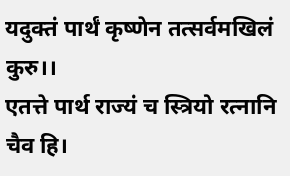यदुक्तं पार्थं कृष्णेन तत्सर्वमखिलं कुरु।।
एतत्ते पार्थ राज्यं च स्त्रियो रत्नानि चैव हि।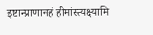इष्टान्प्राणानहं हीमांस्त्यक्ष्यामि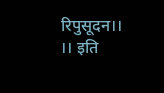रिपुसूदन।।
।। इति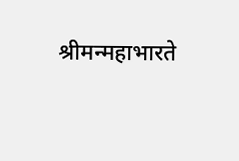श्रीमन्महाभारते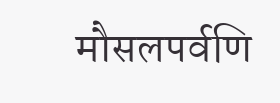मौसलपर्वणि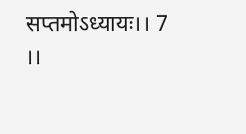सप्तमोऽध्यायः।। 7 ।।